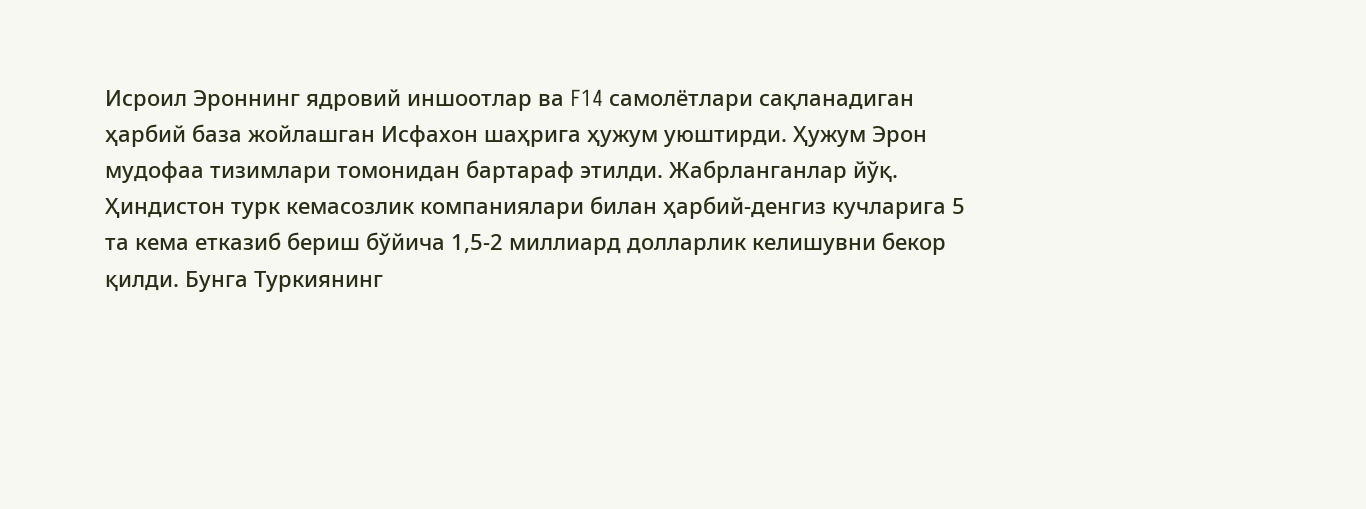Исроил Эроннинг ядровий иншоотлар ва F14 самолётлари сақланадиган ҳарбий база жойлашган Исфахон шаҳрига ҳужум уюштирди. Ҳужум Эрон мудофаа тизимлари томонидан бартараф этилди. Жабрланганлар йўқ.
Ҳиндистон турк кемасозлик компаниялари билан ҳарбий-денгиз кучларига 5 та кема етказиб бериш бўйича 1,5-2 миллиард долларлик келишувни бекор қилди. Бунга Туркиянинг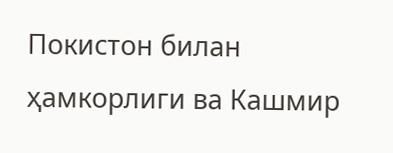Покистон билан ҳамкорлиги ва Кашмир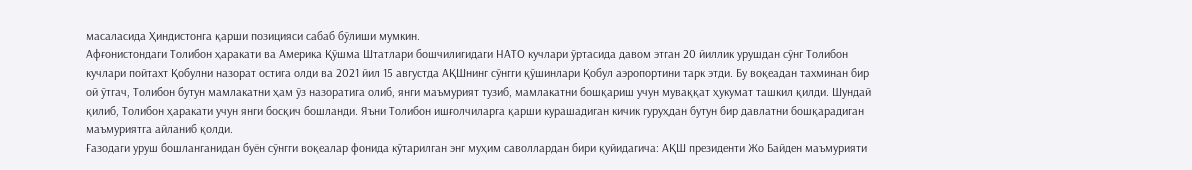масаласида Ҳиндистонга қарши позицияси сабаб бўлиши мумкин.
Афғонистондаги Толибон ҳаракати ва Америка Қўшма Штатлари бошчилигидаги НАТО кучлари ўртасида давом этган 20 йиллик урушдан сўнг Толибон кучлари пойтахт Қобулни назорат остига олди ва 2021 йил 15 августда АҚШнинг сўнгги қўшинлари Қобул аэропортини тарк этди. Бу воқеадан тахминан бир ой ўтгач, Толибон бутун мамлакатни ҳам ўз назоратига олиб, янги маъмурият тузиб, мамлакатни бошқариш учун муваққат ҳукумат ташкил қилди. Шундай қилиб, Толибон ҳаракати учун янги босқич бошланди. Яъни Толибон ишғолчиларга қарши курашадиган кичик гуруҳдан бутун бир давлатни бошқарадиган маъмуриятга айланиб қолди.
Ғазодаги уруш бошланганидан буён сўнгги воқеалар фонида кўтарилган энг муҳим саволлардан бири қуйидагича: АҚШ президенти Жо Байден маъмурияти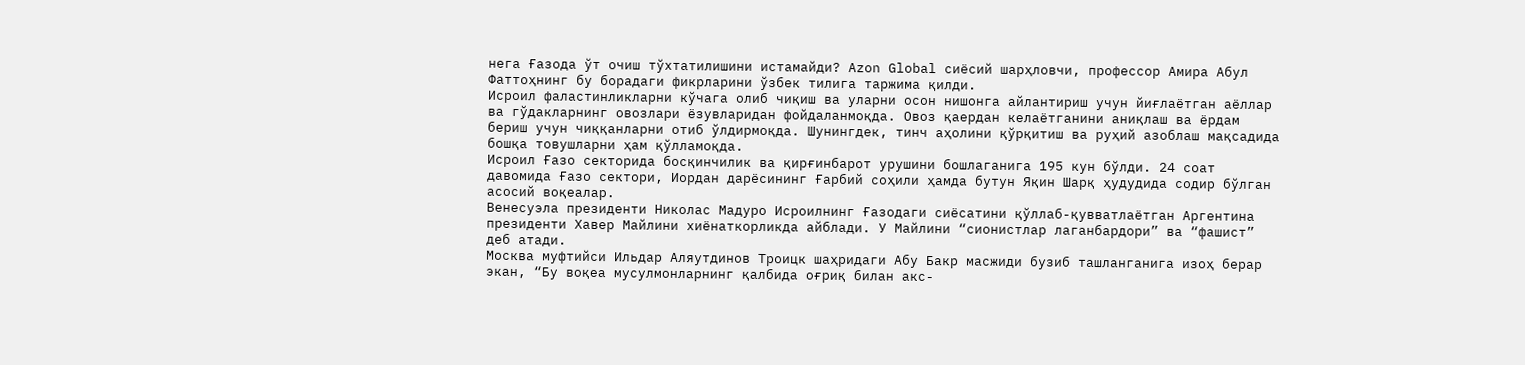нега Ғазода ўт очиш тўхтатилишини истамайди? Azon Global сиёсий шарҳловчи, профессор Амира Абул Фаттоҳнинг бу борадаги фикрларини ўзбек тилига таржима қилди.
Исроил фаластинликларни кўчага олиб чиқиш ва уларни осон нишонга айлантириш учун йиғлаётган аёллар ва гўдакларнинг овозлари ёзувларидан фойдаланмоқда. Овоз қаердан келаётганини аниқлаш ва ёрдам бериш учун чиққанларни отиб ўлдирмоқда. Шунингдек, тинч аҳолини қўрқитиш ва руҳий азоблаш мақсадида бошқа товушларни ҳам қўлламоқда.
Исроил Ғазо секторида босқинчилик ва қирғинбарот урушини бошлаганига 195 кун бўлди. 24 соат давомида Ғазо сектори, Иордан дарёсининг Ғарбий соҳили ҳамда бутун Яқин Шарқ ҳудудида содир бўлган асосий воқеалар.
Венесуэла президенти Николас Мадуро Исроилнинг Ғазодаги сиёсатини қўллаб-қувватлаётган Аргентина президенти Хавер Майлини хиёнаткорликда айблади. У Майлини “сионистлар лаганбардори” ва “фашист” деб атади.
Москва муфтийси Ильдар Аляутдинов Троицк шаҳридаги Абу Бакр масжиди бузиб ташланганига изоҳ берар экан, “Бу воқеа мусулмонларнинг қалбида оғриқ билан акс-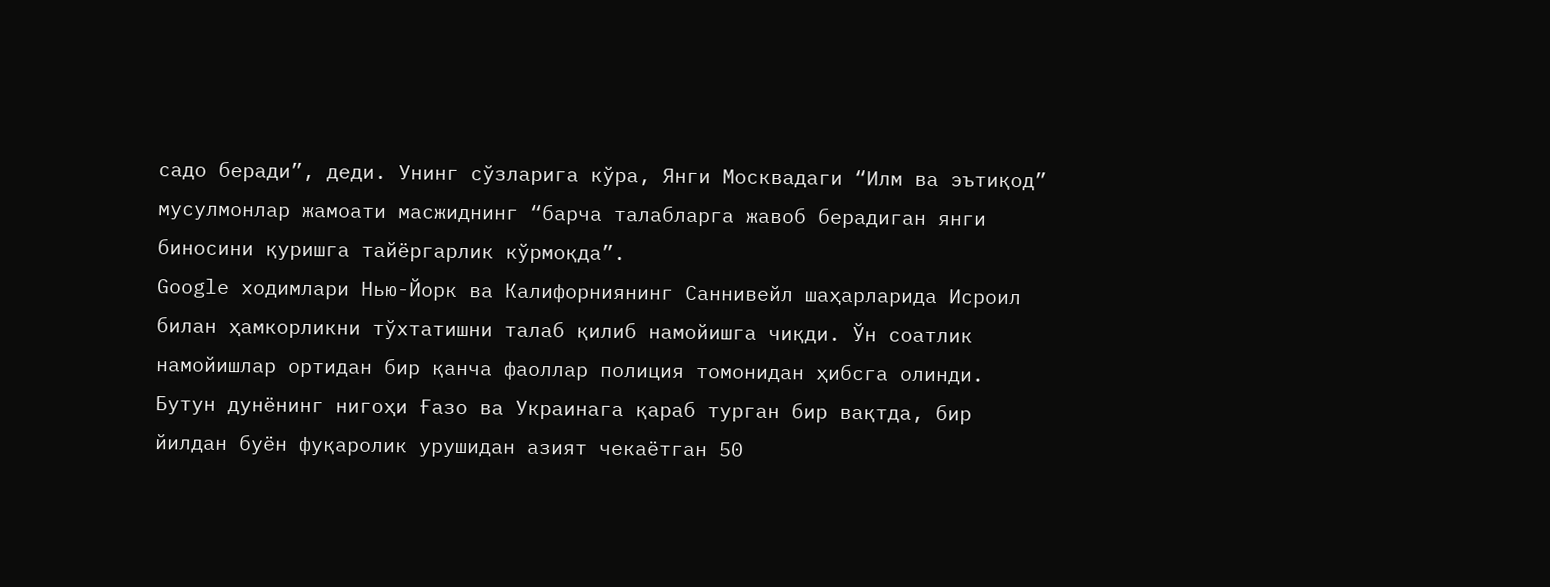садо беради”, деди. Унинг сўзларига кўра, Янги Москвадаги “Илм ва эътиқод” мусулмонлар жамоати масжиднинг “барча талабларга жавоб берадиган янги биносини қуришга тайёргарлик кўрмоқда”.
Google ходимлари Нью-Йорк ва Калифорниянинг Саннивейл шаҳарларида Исроил билан ҳамкорликни тўхтатишни талаб қилиб намойишга чиқди. Ўн соатлик намойишлар ортидан бир қанча фаоллар полиция томонидан ҳибсга олинди.
Бутун дунёнинг нигоҳи Ғазо ва Украинага қараб турган бир вақтда, бир йилдан буён фуқаролик урушидан азият чекаётган 50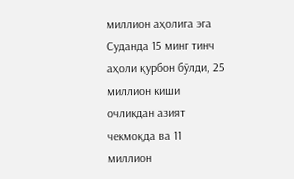миллион аҳолига эга Суданда 15 минг тинч аҳоли қурбон бўлди, 25 миллион киши очликдан азият чекмоқда ва 11 миллион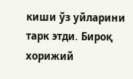киши ўз уйларини тарк этди. Бироқ хорижий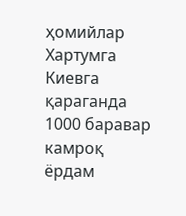ҳомийлар Хартумга Киевга қараганда 1000 баравар камроқ ёрдам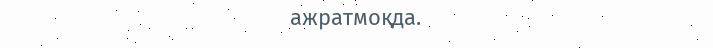ажратмоқда.